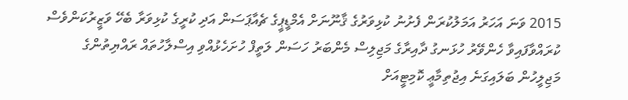2015 ވަނަ އަހަރު އަމަލުކުރަން ފެށުނު ކުޅިވަރުގެ ޤާނޫނަށް އެމްޑީޕީގެ ޗެއާޕަސަން އަދި ކުރީގެ ކުޅިވަރާ ބެހޭ ވަޒީރުކަންވެސް ކުރައްވާފައިވާ ހެންވޭރު ހުޅަނގު ދާއިރާގެ މަޖިލިސް މެންބަރު ހަސަން ލަތީފް ހުށަހެޅުއްވި އިސްލާހުތައް ރައްޔިތުންގެ މަޖިލީހުން ބަލައިގަނެ އިޖުތިމާޢީ ކޮމިޓީއަށް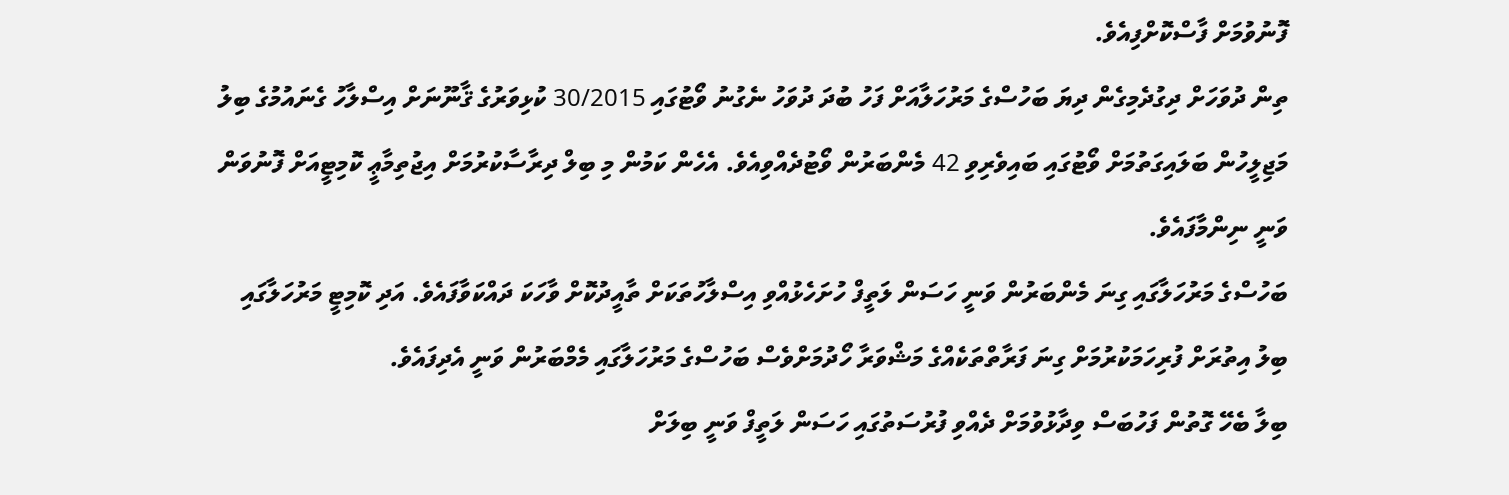ފޮނުވުމަށް ފާސްކޮށްފިއެވެ.
ތިން ދުވަހަށް ދިގުދެމިގެން ދިޔަ ބަހުސްގެ މަރުހަލާއަށް ފަހު ބުދަ ދުވަހު ނެގުނު ވޯޓުގައި 30/2015 ކުޅިވަރުގެ ޤާނޫނަށް އިސްލާހު ގެނައުމުގެ ބިލު މަޖިލީހުން ބަލައިގަތުމަށް ވޯޓުގައި ބައިވެރިވި 42 މެންބަރުން ވޯޓުދެއްވިއެވެ. އެހެން ކަމުން މި ބިލް ދިރާސާކުރުމަށް އިޖުތިމާޢީ ކޮމިޓީއަށް ފޮނުވަން ވަނީ ނިންމާފައެވެ.
ބަހުސްގެ މަރުހަލާގައި ގިނަ މެންބަރުން ވަނީ ހަސަން ލަތީފް ހުށަހެޅުއްވި އިސްލާހުތަކަށް ތާއީދުކޮށް ވާހަކަ ދައްކަވާފައެވެ. އަދި ކޮމިޓީ މަރުހަލާގައި ބިލު އިތުރަށް ފުރިހަމަކުރުމަށް ގިނަ ފަރާތްތަކެއްގެ މަޝްވަރާ ހޯދުމަށްވެސް ބަހުސްގެ މަރުހަލާގައި މެމްބަރުން ވަނީ އެދިފައެވެ.
ބިލާ ބެހޭ ގޮތުން ފަހުބަސް ވިދާޅުވުމަށް ދެއްވި ފުރުސަތުގައި ހަސަން ލަތީފް ވަނީ ބިލަށް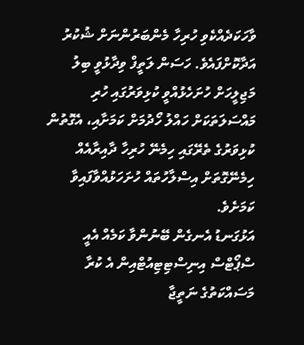ވާހަކަދެއްކެވި ހުރިހާ މެންބަރުންނަށް ޝުކުރު އަދާކޮށްފައެވެ. ހަސަން ލަތީފް ވިދާޅުވީ ބިލު މަޖިލީހަށް ހުށަހެޅުއްވީ ކުޅިވަރުގައި ހުރި މައްސަލަތަކަށް ހައްލު ހޯދުމަށް ކަމަށާއި، އެގޮތުން ކުޅިވަރުގެ ތެރޭގައި ހިމެނޭ ހުރިހާ ދާއިރާއެއް ހިމެނޭގޮތަށް އިސްލާހުތައް ހުށަހަޅުއްވާފައިވާ ކަމަށެވެ.
އަޅުގަނޑު އެނގެން ބޭނުންވާ ކަމެއް އެއީ ސްޕޯޓްސް އިނިސްޓިޓިއުޓްއިން އެ ކުރާ މަސައްކަތުގެ ނަތީޖާ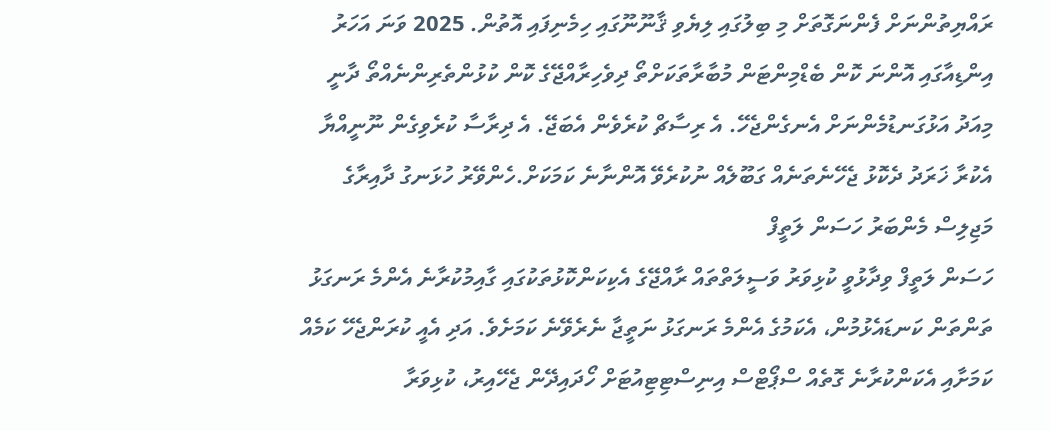ރައްޔިތުންނަށް ފެންނަގޮތަށް މި ބިލުގައި ލިޔެވި ޤާނޫނޫގައި ހިމެނިފައި އޮތުން. 2025 ވަނަ އަހަރު އިންޑިއާގައި އޮންނަ ކޮން ބެޑްމިންޓަން މުބާރާތަކަށްތޯ ދިވެހިރާއްޖޭގެ ކޮން ކުޅުންތެރިންނެއްތޯ ދާނީ މިއަދު އަޅުގަނޑުމެންނަށް އެނގެންޖެހޭ. އެ ރިސާޗް ކުރެވެން އެބަޖޭ. އެ ދިރާސާ ކުރެވިގެން ނޫނީއްޔާ އެކުރާ ޚަރަދު ދެކޮޅު ޖެހޭނެތަނެއް ގަބޫލެއް ނުކުރެވޭ އޮންނާނެ ކަމަކަށް.ހެންވޭރު ހުޅަނގު ދާއިރާގެ މަޖިލިސް މެންބަރު ހަސަން ލަތީފް
ހަސަން ލަތީފް ވިދާޅުވީ ކުޅިވަރު ވަސީލަތްތައް ރާއްޖޭގެ އެކިކަންކޮޅުތަކުގައި ގާއިމުކުރާނެ އެންމެ ރަނގަޅު ތަންތަން ކަނޑައެޅުމުން، އެކަމުގެ އެންމެ ރަނގަޅު ނަތީޖާ ނެރެވޭނެ ކަމަށެވެ. އަދި އެއީ ކުރަންޖެހޭ ކަމެއް ކަމަށާއި އެކަންކުރާނެ ގޮތެއް ސްޕޯޓްސް އިނިސްޓިޓިއުޓަށް ހޯދައިދޭން ޖެހޭއިރު، ކުޅިވަރާ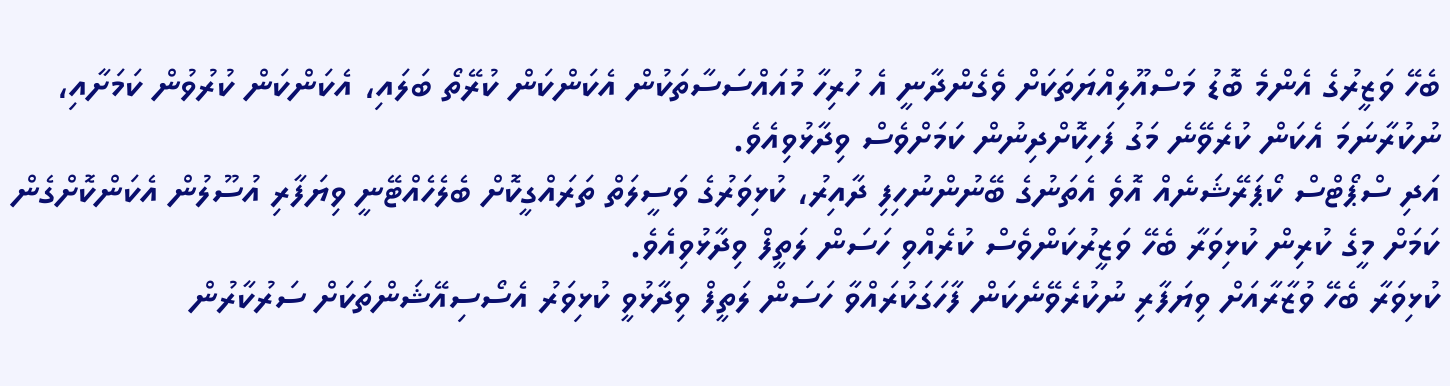ބެހޭ ވަޒީރުގެ އެންމެ ބޮޑު މަސްއޫލިއްޔަތަކަށް ވެގެންދާނީ އެ ހުރިހާ މުއައްސަސާތަކުން އެކަންކަން ކުރޭތޯ ބަލައި، އެކަންކަން ކުރުވުން ކަމަށާއި، ނުކުރާނަމަ އެކަން ކުރެވޭނެ މަގު ފަހިކޮށްދިނުން ކަމަށްވެސް ވިދާޅުވިއެވެ.
އަދި ސްޕޯޓްސް ކޯޕަރޭޝަނެއް އޮވެ އެތަނުގެ ބޭނުންނުހިފި ދާއިރު، ކުޅިވަރުގެ ވަސީލަތް ތަރައްގީކޮށް ބެލެހެއްޓޭނީ ވިޔަފާރި އުސޫލުން އެކަންކޮށްގެން ކަމަށް މީގެ ކުރިން ކުޅިވަރާ ބެހޭ ވަޒީރުކަންވެސް ކުރެއްވި ހަސަން ލަތީފް ވިދާޅުވިއެވެ.
ކުޅިވަރާ ބެހޭ ވުޒާރާއަށް ވިޔަފާރި ނުކުރެވޭނެކަން ފާހަގަކުރައްވާ ހަސަން ލަތީފް ވިދާޅުވީ ކުޅިވަރު އެސޯސިއޭޝަންތަކަށް ސަރުކާރުން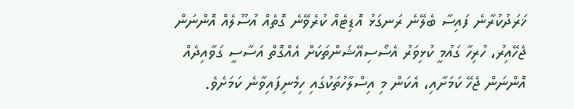ޚަރަދުކުރާނެ ފައިސާ ބެލޭނެ ރަނގަޅު އޮޑިޓެއް ކުރެވޭނެ ގޮތެއް އުސޫލެއް އޮންނަން ޖެހޭއިރު، ހުރިހާ ގައުމީ ކުޅިވަރު އެސޯސިއޭޝަންތަކަށް އެއްގޮތް އަސާސީ ގަވާއިދެއް އޮންނަން ޖެހޭ ކަމަށާއި، އެކަން މި އިސްލާހުތަކުގައި ހިމެނިފައިވާނެ ކަމަށެވެ.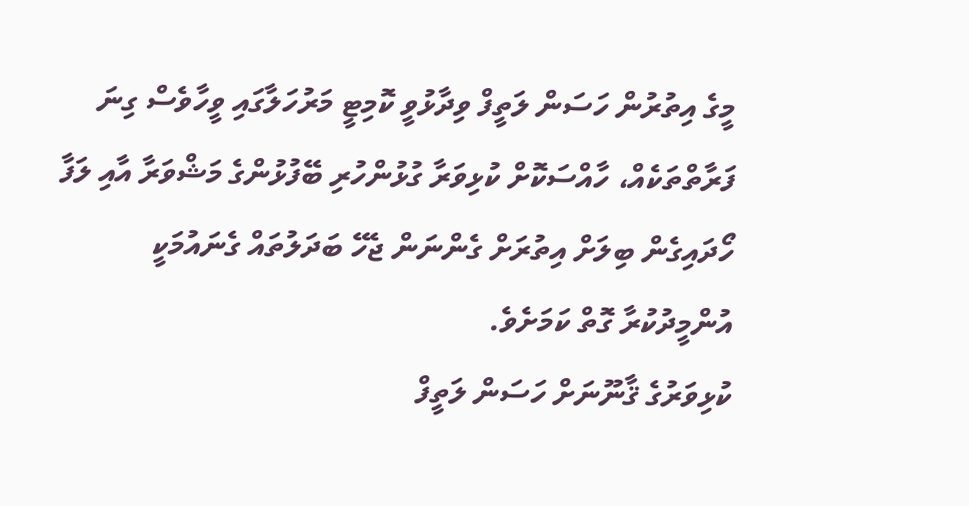މީގެ އިތުރުން ހަސަން ލަތީފް ވިދާޅުވީ ކޮމިޓީ މަރުހަލާގައި ވީހާވެސް ގިނަ ފަރާތްތަކެއް، ހާއްސަކޮށް ކުޅިވަރާ ގުޅުންހުރި ބޭފުޅުންގެ މަޝްވަރާ އާއި ލަފާ ހޯދައިގެން ބިލަށް އިތުރަށް ގެންނަން ޖެހޭ ބަދަލުތައް ގެނައުމަކީ އުންމީދުކުރާ ގޮތް ކަމަށެވެ.
ކުޅިވަރުގެ ޤާނޫނަށް ހަސަން ލަތީފް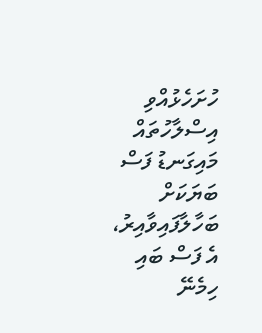ހުށަހެޅުއްވި އިސްލާހުތައް މައިގަނޑު ފަސް ބަޔަކަށް ބަހާލާފައިވާއިރު، އެ ފަސް ބައި ހިމެނޭ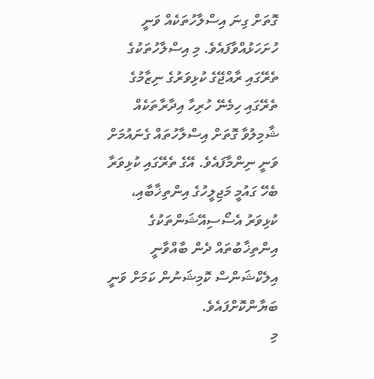ގޮތަށް ގިނަ އިސްލާހުތަކެއް ވަނީ ހުށަހަޅުއްވާފައެވެ. މި އިސްލާހުތަކުގެ ތެރޭގައި ރާއްޖޭގެ ކުޅިވަރުގެ ނިޒާމުގެ ތެރޭގައި ހިމެނޭ ހުރިހާ އިދާރާތަކެއް ޝާމިލުވާ ގޮތަށް އިސްލާހުތައް ގެނައުމަށް ވަނީ ނިންމާފައެވެ. އޭގެ ތެރޭގައި ކުޅިވަރާ ބެހޭ ގައުމީ މަޖިލީހުގެ އިންތިޚާބާއި، ކުޅިވަރު އެސޯސިއޭޝަންތަކުގެ އިންތިޚާބުތައް ދެން ބާއްވާނީ އިލެކްޝަންސް ކޮމިޝަނުން ކަމަށް ވަނީ ބަޔާންކޮށްފައެވެ.
މި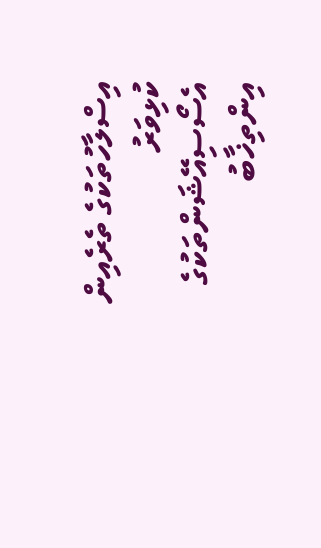އިސްލާހުތަކުގެ ތެރެއިން ކުޅިވަރު އެސޯސިއޭޝަންތަކުގެ އިންތިޚާބު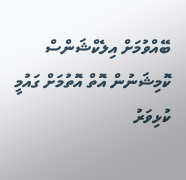ބޭއްވުމަށް އިލެކްޝަންސް ކޮމިޝަނުން އޮތް އޮތުމަށް ގައުމީ ކުޅިވަރު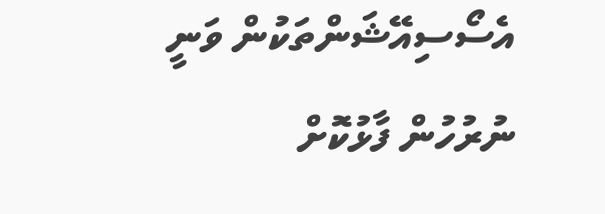އެސޯސިއޭޝަންތަކުން ވަނީ ނުރުހުން ފާޅުކޮށް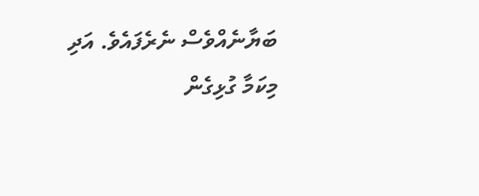ބަޔާނެއްވެސް ނެރެފައެވެ. އަދި މިކަމާ ގުޅިގެން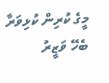މީގެ ކުރިން ކުޅިވަރާ ބެހޭ ވަޒީރު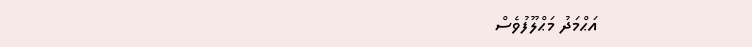އަޙްމަދު މަޙްލޫފުވެސް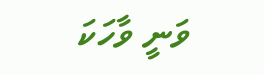ވަނީ ވާހަކަ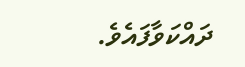ދައްކަވާފައެވެ.